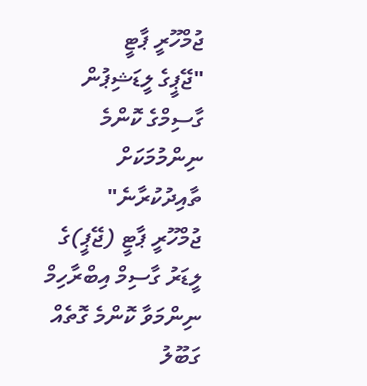ޖުމްހޫރީ ޕާޓީ
"ޖޭޕީގެ ލީޑަޝިޕުން ގާސިމްގެ ކޮންމެ ނިންމުމަކަށް ތާއިދުކުރާނެ"
ޖުމްހޫރީ ޕާޓީ (ޖޭޕީ)ގެ ލީޑަރު ގާސިމް އިބްރާހިމް ނިންމަވާ ކޮންމެ ގޮތެއް ގަބޫލު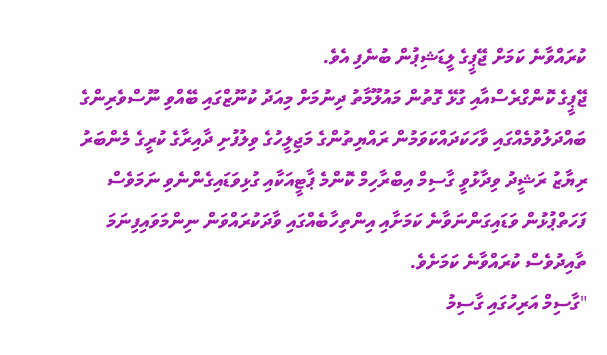ކުރައްވާނެ ކަމަށް ޖޭޕީގެ ލީޑަޝިޕުން ބުނެފި އެވެ.
ޖޭޕީގެ ކޮންގްރެސްއާއި ގުޅޭ ގޮތުން މައުލޫމާތު ދިނުމަށް މިއަދު ކުނޫޒްގައި ބޭއްވި ނޫސްވެރިންގެ ބައްދަލުވުމެއްގައި ވާހަކަދައްކަވަމުން ރައްޔިތުންގެ މަޖިލީހުގެ ވިލުފުށި ދާއިރާގެ ކުރީގެ މެންބަރު ރިޔާޒު ރަޝީދު ވިދާޅުވީ ގާސިމް އިބްރާހިމް ކޮންމެ ޕާޓީއަކާއި ގުޅިވަޑައިގެންނެވި ނަމަވެސް ފަހަތްޕުޅުން ވަޑައިގަންނަވާނެ ކަމަށާއި އިންތިހާބެއްގައި ވާދަކުރައްވަން ނިންމަވައިފިނަމަ ތާއިދުވެސް ކުރައްވާނެ ކަމަށެވެ.
"ގާސިމް އަރިހުގައި ގާސިމު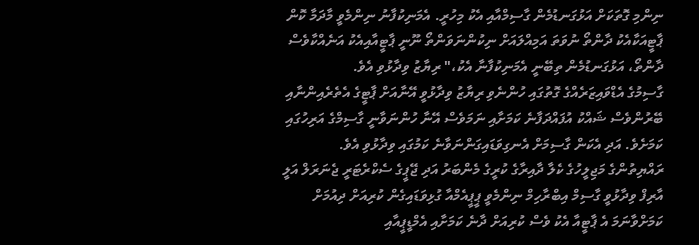ނިންމި ގޮތަކަށް އަޅުގަނޑުމެން ގާސިމްއާއި އެކު މިހުރީ. އެމަނިކުފާނު ނިންމެވީ މާދަމާ ކޮން ޕާޓީއަކާއެކު ދާންތޯ ނުވަތަ އަމިއްލައަށް ނިކުންނަވަންތޯ ނޫނީ ޕާޓީއާއިއެކު އަނެއްކާވެސް ދާންތޯ، އަޅުގަނޑުމެން ތިބޭނީ އެމަނިކުފާނާ އެކު،" ރިޔާޒު ވިދާޅުވި އެވެ.
ގާސިމުގެ އެޑްވައިޒަރެއްގެ ގޮތުގައި ހުންނެވި ރިޔާޒު ވިދާޅުވީ އޭނާއަށް ޕާޓީގެ އެތެރެއިންނާއި ބޭރުންވެސް ޝައްކު އުފައްދަފާނެ ކަމަށާއި ނަމަވެސް އޭނާ ހުންނަވާނީ ގާސިމްގެ އަރިހުގައި ކަމަށެވެ. އަދި އެކަން ގާސިމަށް އެނގިވަޑައިގަންނަވާނެ ކަމުގައި ވިދާޅުވި އެވެ.
ރައްޔިތުންގެ މަޖިލީހުގެ ކެލާ ދާއިރާގެ ކުރީގެ މެންބަރު އަދި ޖޭޕީގެ ސެކްރެޓަރީ ޖެނަރަލް އަލީ އާރިފް ވިދާޅުވީ ގާސިމް އިބްރާހިމް ނިންމެވީ ޕީޕީއެމްއާ ގުޅިވަޑައިގެން ކުރިއަށް ދިއުމަށް ކަމަށްވާނަމަ އެ ޕާޓީއާ އެކު ވެސް ކުރިއަށް ދާނެ ކަމަށާއި އެމްޑީޕީއާއި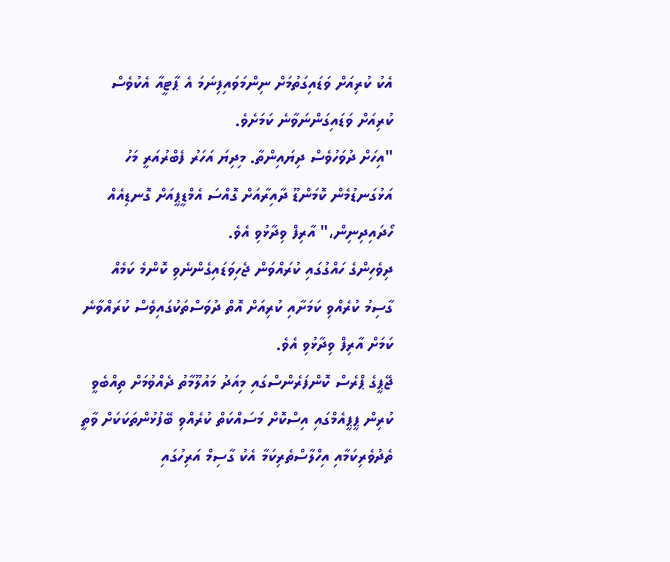އެކު ކުރިއަށް ވަޑައިގަތުމަށް ނިންމަވައިފިނަމަ އެ ޕާޓީއާ އެކުވެސް ކުރިއަށް ވަޑައިގަންނަވާނެ ކަމަށެވެ.
"އިހަށް ދުވަހުވެސް ދިޔައިންތާ. މިދިޔަ އަހަރު ފެބްރުއަރީ މަހު އަޅުގަނޑުމެން ކޮމަންޑޫ ދާއިރާއަށް ގޮއްސަ އެމްޑީޕީއަށް ގޮނޑިއެއް ހޯދައިދިނިން،" އާރިފް ވިދާޅުވި އެވެ.
ދިވެހިންގެ ހައްގުގައި ކުރައްވަން ޖެހިވަޑައިގެންނެވި ކޮންމެ ކަމެއް ގާސިމު ކުރެއްވި ކަމަށާއި ކުރިއަށް އޮތް ދުވަސްތަކުގައިވެސް ކުރައްވާނެ ކަމަށް އާރިފް ވިދާޅުވި އެވެ.
ޖޭޕީގެ ޕްރެސް ކޮންފަރެންސްގައި މިއަދު މައުލޫމާތު ދެއްވުމަށް ތިއްބެވީ ކުރިން ޕީޕީއެމްގައި އިސްކޮށް މަސައްކަތް ކުރެއްވި ބޭފުޅުންތަކަކަށް ވާތީ ތެދުވެރިކަމާއި އިހްލާސްތެރިކަމާ އެކު ގާސިމް އަރިހުގައި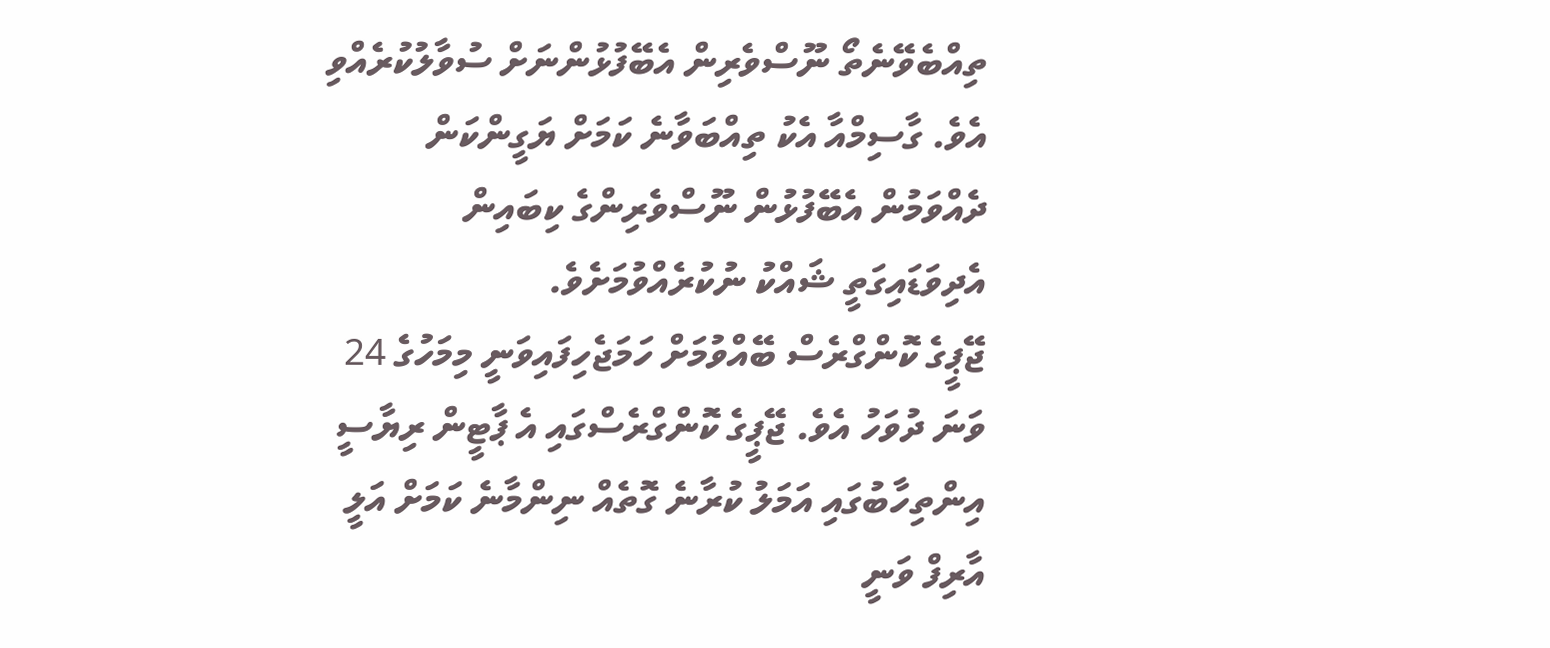ތިއްބެވޭނެތޯ ނޫސްވެރިން އެބޭފުޅުންނަށް ސުވާލުކުރެއްވި އެވެ. ގާސިމްއާ އެކު ތިއްބަވާނެ ކަމަށް ޔަގީންކަން ދެއްވަމުން އެބޭފުޅުން ނޫސްވެރިންގެ ކިބައިން އެދިވަޑައިގަތީ ޝައްކު ނުކުރެއްވުމަށެވެ.
ޖޭޕީގެ ކޮންގްރެސް ބޭއްވުމަށް ހަމަޖެހިފައިވަނީ މިމަހުގެ 24 ވަނަ ދުވަހު އެވެ. ޖޭޕީގެ ކޮންގްރެސްގައި އެ ޕާޓީން ރިޔާސީ އިންތިހާބުގައި އަމަލު ކުރާނެ ގޮތެއް ނިންމާނެ ކަމަށް އަލީ އާރިފް ވަނީ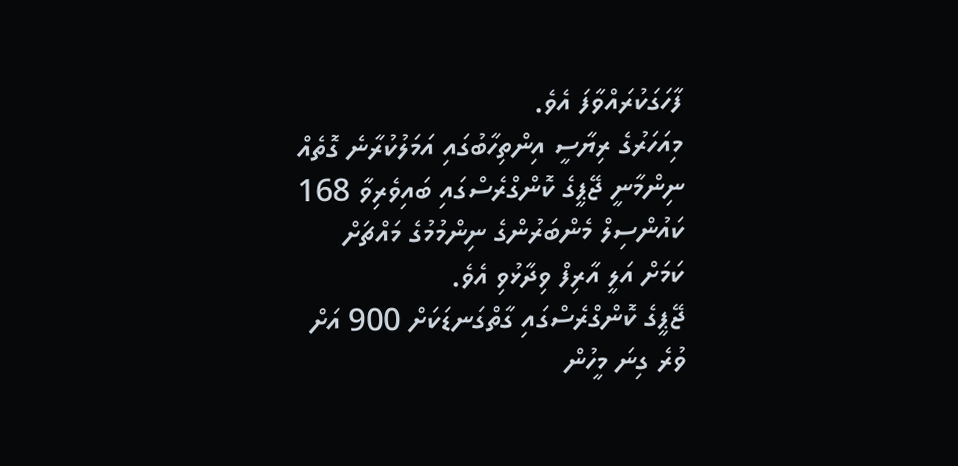ފާހަގަކުރައްވާފަ އެވެ.
މިއަހަރުގެ ރިޔާސީ އިންތިހާބުގައި އަމަލުކުރާނެ ގޮތެއް ނިންމާނީ ޖޭޕީގެ ކޮންގްރެސްގައި ބައިވެރިވާ 168 ކައުންސިލް މެންބަރުންގެ ނިންމުމުގެ މައްޗަށް ކަމަށް އަލީ އާރިފް ވިދާޅުވި އެވެ.
ޖޭޕީގެ ކޮންގްރެސްގައި ގާތްގަނޑަކަށް 900 އަށް ވުރެ ގިނަ މީހުން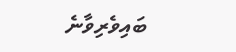ބައިވެރިވާނެ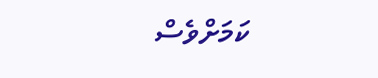ކަމަށްވެސް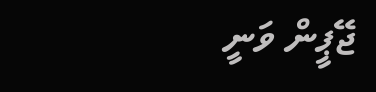ޖޭޕީން ވަނީ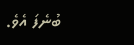ބުނެފަ އެވެ.